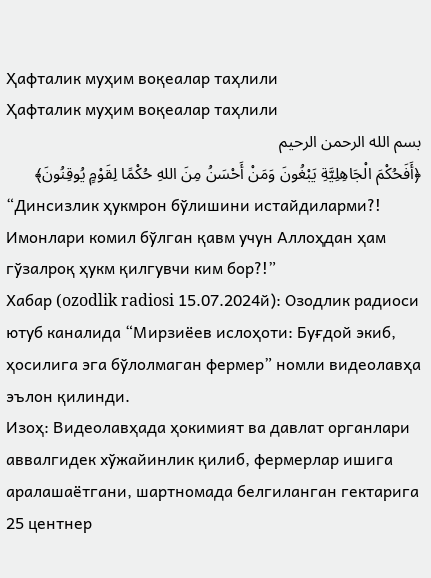Ҳафталик муҳим воқеалар таҳлили
Ҳафталик муҳим воқеалар таҳлили
بسم الله الرحمن الرحيم
﴿أَفَحُكْمَ الْجَاهِلِيَّةِ يَبْغُونَ وَمَنْ أَحْسَنُ مِنَ اللهِ حُكْمًا لِقَوْمٍ يُوقِنُونَ﴾
“Динсизлик ҳукмрон бўлишини истайдиларми?! Имонлари комил бўлган қавм учун Аллоҳдан ҳам гўзалроқ ҳукм қилгувчи ким бор?!”
Хабар (ozodlik radiosi 15.07.2024й): Озодлик радиоси ютуб каналида “Мирзиёев ислоҳоти: Буғдой экиб, ҳосилига эга бўлолмаган фермер” номли видеолавҳа эълон қилинди.
Изоҳ: Видеолавҳада ҳокимият ва давлат органлари аввалгидек хўжайинлик қилиб, фермерлар ишига аралашаётгани, шартномада белгиланган гектарига 25 центнер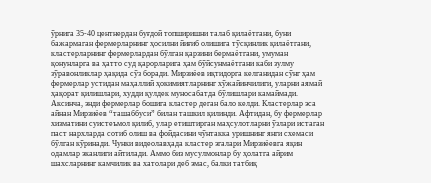ўрнига 35-40 центнердан буғдой топширишни талаб қилаётгани, буни бажармаган фермерларнинг ҳосилни йиғиб олишига тўсқинлик қилаётгани, кластерларнинг фермерлардан бўлган қарзини бермаётгани, умуман қонунларга ва ҳатто суд қарорларига ҳам бўйсунмаётгани каби зулму зўравонликлар ҳақида сўз боради. Мирзиёев иқтидорга келганидан сўнг ҳам фермерлар устидан маҳаллий ҳокимиятларнинг хўжайинчилиги, уларни аямай ҳақорат қилишлари, худди қулдек муносабатда бўлишлари камаймади. Аксинча, энди фермерлар бошига кластер деган бало келди. Кластерлар эса айнан Мирзиёев “ташаббуси” билан ташкил қилинди. Афтидан, бу фермерлар хизматини суистеъмол қилиб, улар етиштирган маҳсулотларни ўзлари истаган паст нархларда сотиб олиш ва фойдасини чўнтакка уришнинг янги схемаси бўлган кўринади. Чунки видеолавҳада кластер эгалари Мирзиёевга яқин одамлар эканлиги айтилади. Аммо биз мусулмонлар бу ҳолатга айрим шахсларнинг камчилик ва хатолари деб эмас, балки татбиқ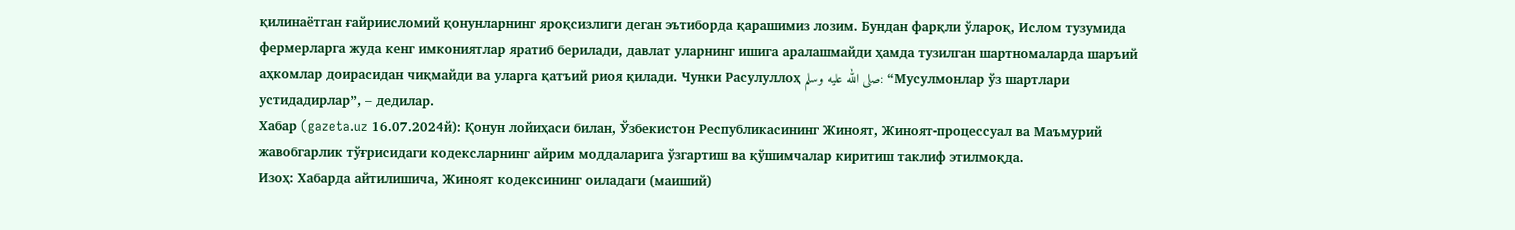қилинаётган ғайриисломий қонунларнинг яроқсизлиги деган эътиборда қарашимиз лозим. Бундан фарқли ўлароқ, Ислом тузумида фермерларга жуда кенг имкониятлар яратиб берилади, давлат уларнинг ишига аралашмайди ҳамда тузилган шартномаларда шаръий аҳкомлар доирасидан чиқмайди ва уларга қатъий риоя қилади. Чунки Расулуллоҳ صلى الله عليه وسلم: “Мусулмонлар ўз шартлари устидадирлар”, – дедилар.
Хабар (gazeta.uz 16.07.2024й): Қонун лойиҳаси билан, Ўзбекистон Республикасининг Жиноят, Жиноят-процессуал ва Маъмурий жавобгарлик тўғрисидаги кодексларнинг айрим моддаларига ўзгартиш ва қўшимчалар киритиш таклиф этилмоқда.
Изоҳ: Хабарда айтилишича, Жиноят кодексининг оиладаги (маиший)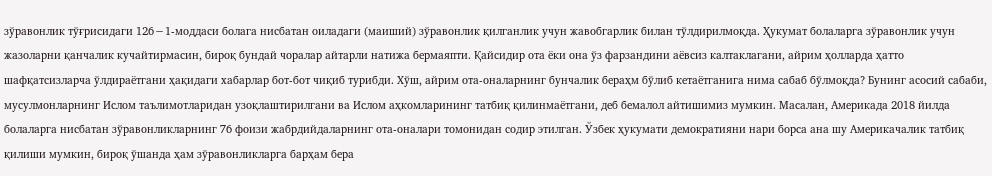зўравонлик тўғрисидаги 126−1-моддаси болага нисбатан оиладаги (маиший) зўравонлик қилганлик учун жавобгарлик билан тўлдирилмоқда. Ҳукумат болаларга зўравонлик учун жазоларни қанчалик кучайтирмасин, бироқ бундай чоралар айтарли натижа бермаяпти. Қайсидир ота ёки она ўз фарзандини аёвсиз калтаклагани, айрим ҳолларда ҳатто шафқатсизларча ўлдираётгани ҳақидаги хабарлар бот-бот чиқиб турибди. Хўш, айрим ота-оналарнинг бунчалик бераҳм бўлиб кетаётганига нима сабаб бўлмоқда? Бунинг асосий сабаби, мусулмонларнинг Ислом таълимотларидан узоқлаштирилгани ва Ислом аҳкомларининг татбиқ қилинмаётгани, деб бемалол айтишимиз мумкин. Масалан, Америкада 2018 йилда болаларга нисбатан зўравонликларнинг 76 фоизи жабрдийдаларнинг ота-оналари томонидан содир этилган. Ўзбек ҳукумати демократияни нари борса ана шу Америкачалик татбиқ қилиши мумкин, бироқ ўшанда ҳам зўравонликларга барҳам бера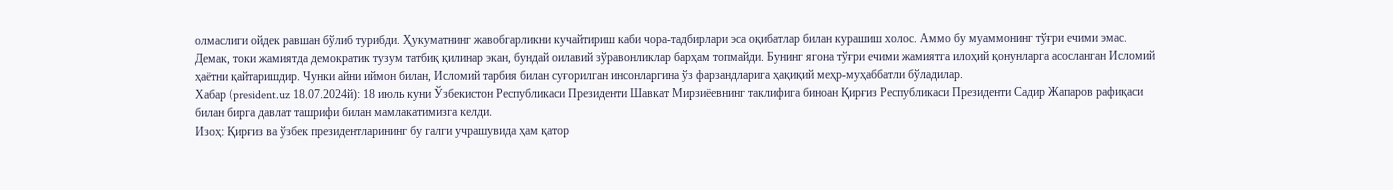олмаслиги ойдек равшан бўлиб турибди. Ҳукуматнинг жавобгарликни кучайтириш каби чора-тадбирлари эса оқибатлар билан курашиш холос. Аммо бу муаммонинг тўғри ечими эмас. Демак, токи жамиятда демократик тузум татбиқ қилинар экан, бундай оилавий зўравонликлар барҳам топмайди. Бунинг ягона тўғри ечими жамиятга илоҳий қонунларга асосланган Исломий ҳаётни қайтаришдир. Чунки айни иймон билан, Исломий тарбия билан суғорилган инсонларгина ўз фарзандларига ҳақиқий меҳр-муҳаббатли бўладилар.
Хабар (president.uz 18.07.2024й): 18 июль куни Ўзбекистон Республикаси Президенти Шавкат Мирзиёевнинг таклифига биноан Қирғиз Республикаси Президенти Садир Жапаров рафиқаси билан бирга давлат ташрифи билан мамлакатимизга келди.
Изоҳ: Қирғиз ва ўзбек президентларининг бу галги учрашувида ҳам қатор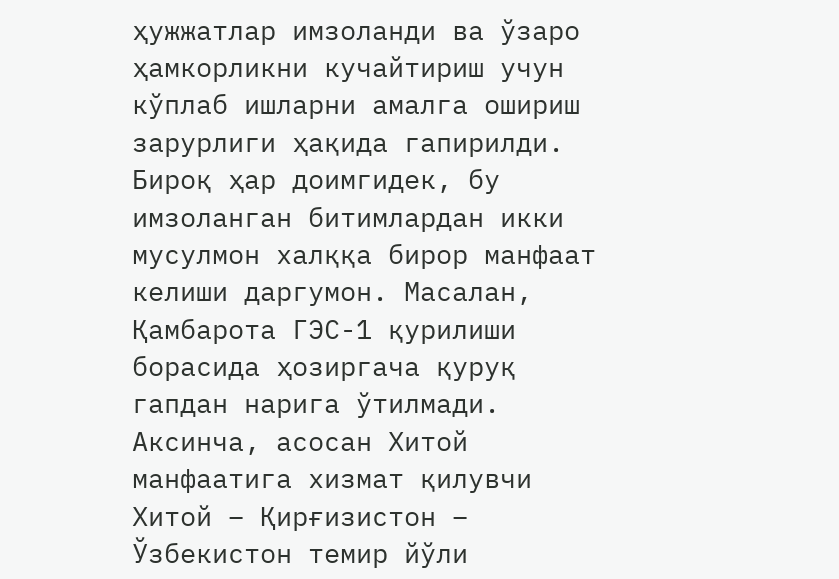ҳужжатлар имзоланди ва ўзаро ҳамкорликни кучайтириш учун кўплаб ишларни амалга ошириш зарурлиги ҳақида гапирилди. Бироқ ҳар доимгидек, бу имзоланган битимлардан икки мусулмон халққа бирор манфаат келиши даргумон. Масалан, Қамбарота ГЭС-1 қурилиши борасида ҳозиргача қуруқ гапдан нарига ўтилмади. Аксинча, асосан Хитой манфаатига хизмат қилувчи Хитой – Қирғизистон – Ўзбекистон темир йўли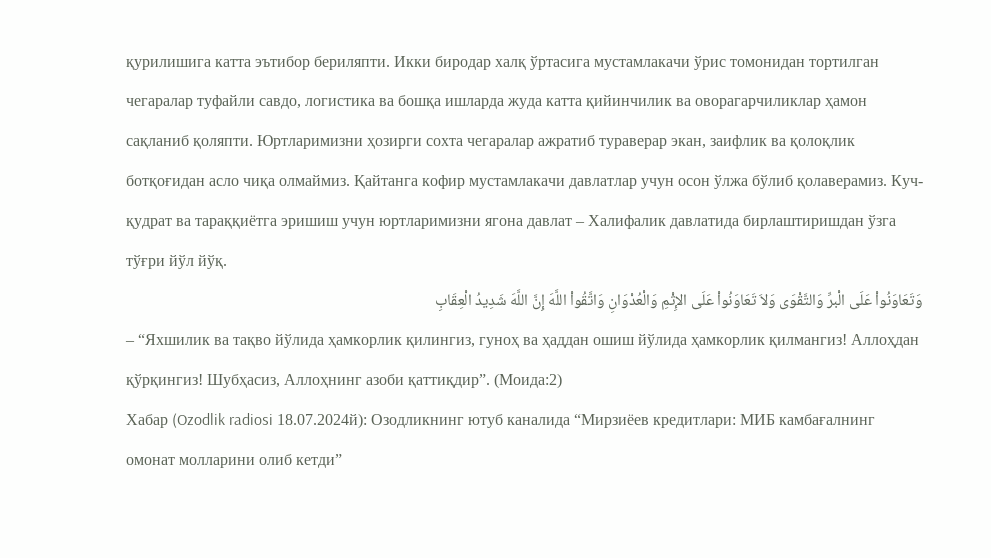қурилишига катта эътибор бериляпти. Икки биродар халқ ўртасига мустамлакачи ўрис томонидан тортилган чегаралар туфайли савдо, логистика ва бошқа ишларда жуда катта қийинчилик ва оворагарчиликлар ҳамон сақланиб қоляпти. Юртларимизни ҳозирги сохта чегаралар ажратиб тураверар экан, заифлик ва қолоқлик ботқоғидан асло чиқа олмаймиз. Қайтанга кофир мустамлакачи давлатлар учун осон ўлжа бўлиб қолаверамиз. Куч-қудрат ва тараққиётга эришиш учун юртларимизни ягона давлат – Халифалик давлатида бирлаштиришдан ўзга тўғри йўл йўқ.
وَتَعَاوَنُواْ عَلَى الْبرِّ وَالتَّقْوَى وَلاَ تَعَاوَنُواْ عَلَى الإِثْمِ وَالْعُدْوَانِ وَاتَّقُواْ اللَّهَ إِنَّ اللَّهَ شَدِيدُ الْعِقَابِ
– “Яхшилик ва тақво йўлида ҳамкорлик қилингиз, гуноҳ ва ҳаддан ошиш йўлида ҳамкорлик қилмангиз! Аллоҳдан қўрқингиз! Шубҳасиз, Аллоҳнинг азоби қаттиқдир”. (Моида:2)
Хабар (Ozodlik radiosi 18.07.2024й): Озодликнинг ютуб каналида “Мирзиёев кредитлари: МИБ камбағалнинг омонат молларини олиб кетди”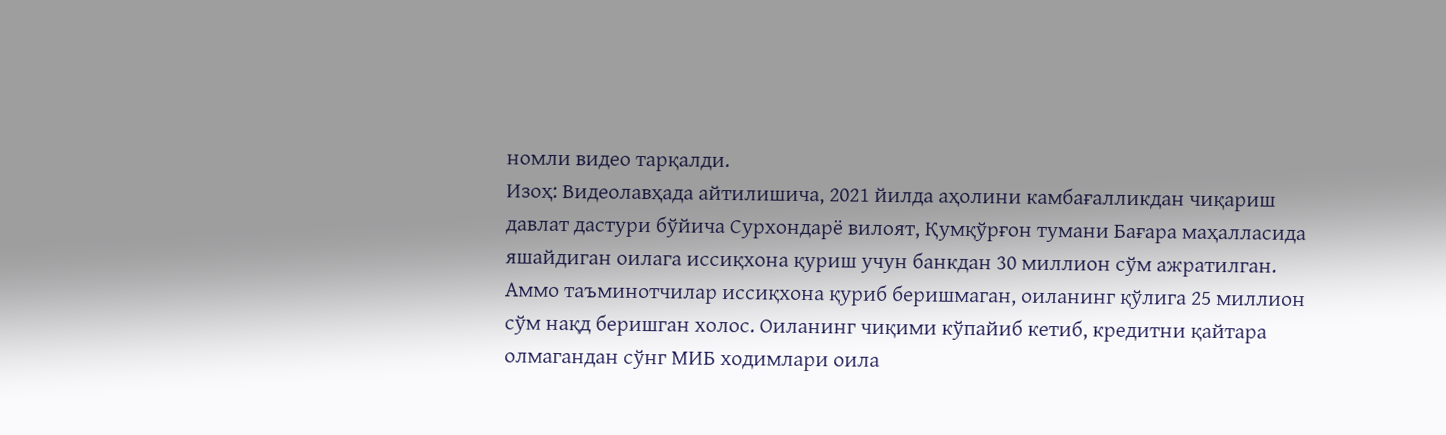номли видео тарқалди.
Изоҳ: Видеолавҳада айтилишича, 2021 йилда аҳолини камбағалликдан чиқариш давлат дастури бўйича Сурхондарё вилоят, Қумқўрғон тумани Бағара маҳалласида яшайдиган оилага иссиқхона қуриш учун банкдан 30 миллион сўм ажратилган. Аммо таъминотчилар иссиқхона қуриб беришмаган, оиланинг қўлига 25 миллион сўм нақд беришган холос. Оиланинг чиқими кўпайиб кетиб, кредитни қайтара олмагандан сўнг МИБ ходимлари оила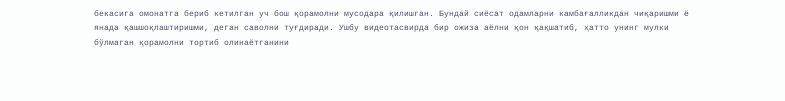бекасига омонатга бериб кетилган уч бош қорамолни мусодара қилишган. Бундай сиёсат одамларни камбағалликдан чиқаришми ё янада қашшоқлаштиришми, деган саволни туғдиради. Ушбу видеотасвирда бир ожиза аёлни қон қақшатиб, ҳатто унинг мулки бўлмаган қорамолни тортиб олинаётганини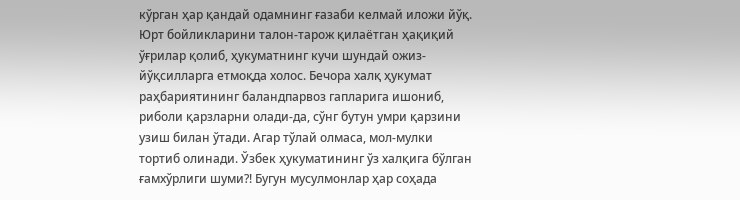кўрган ҳар қандай одамнинг ғазаби келмай иложи йўқ. Юрт бойликларини талон-тарож қилаётган ҳақиқий ўғрилар қолиб, ҳукуматнинг кучи шундай ожиз-йўқсилларга етмоқда холос. Бечора халқ ҳукумат раҳбариятининг баландпарвоз гапларига ишониб, риболи қарзларни олади-да, сўнг бутун умри қарзини узиш билан ўтади. Агар тўлай олмаса, мол-мулки тортиб олинади. Ўзбек ҳукуматининг ўз халқига бўлган ғамхўрлиги шуми?! Бугун мусулмонлар ҳар соҳада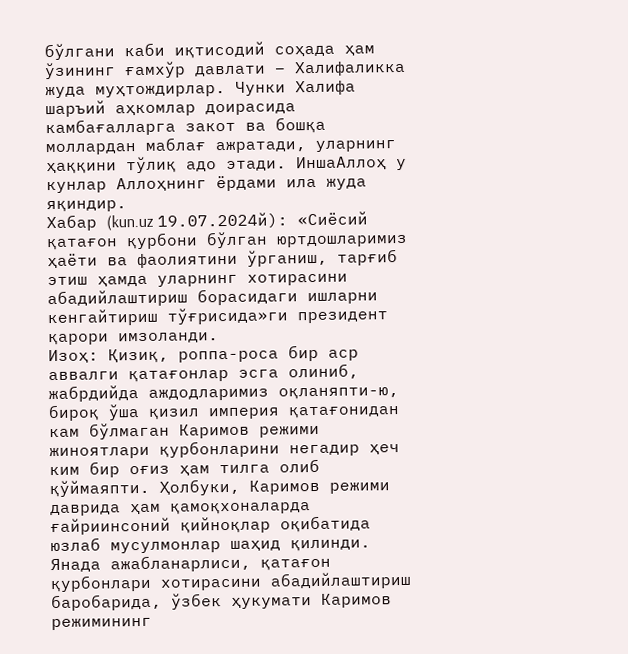бўлгани каби иқтисодий соҳада ҳам ўзининг ғамхўр давлати – Халифаликка жуда муҳтождирлар. Чунки Халифа шаръий аҳкомлар доирасида камбағалларга закот ва бошқа моллардан маблағ ажратади, уларнинг ҳаққини тўлиқ адо этади. ИншаАллоҳ у кунлар Аллоҳнинг ёрдами ила жуда яқиндир.
Хабар (kun.uz 19.07.2024й): «Сиёсий қатағон қурбони бўлган юртдошларимиз ҳаёти ва фаолиятини ўрганиш, тарғиб этиш ҳамда уларнинг хотирасини абадийлаштириш борасидаги ишларни кенгайтириш тўғрисида»ги президент қарори имзоланди.
Изоҳ: Қизиқ, роппа-роса бир аср аввалги қатағонлар эсга олиниб, жабрдийда аждодларимиз оқланяпти-ю, бироқ ўша қизил империя қатағонидан кам бўлмаган Каримов режими жиноятлари қурбонларини негадир ҳеч ким бир оғиз ҳам тилга олиб қўймаяпти. Ҳолбуки, Каримов режими даврида ҳам қамоқхоналарда ғайриинсоний қийноқлар оқибатида юзлаб мусулмонлар шаҳид қилинди. Янада ажабланарлиси, қатағон қурбонлари хотирасини абадийлаштириш баробарида, ўзбек ҳукумати Каримов режимининг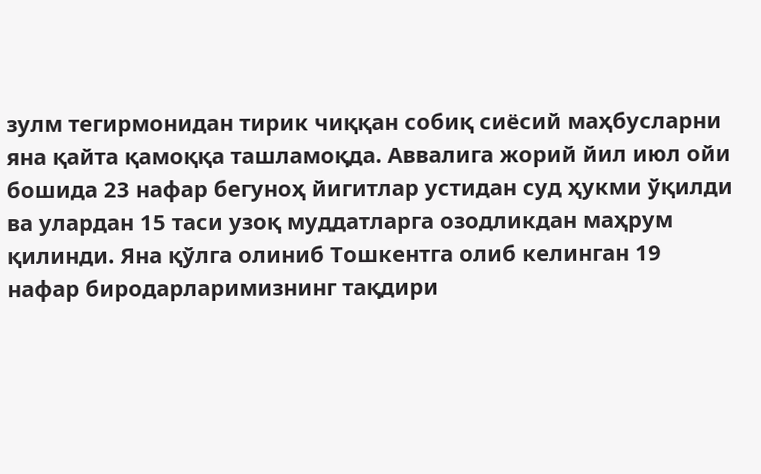зулм тегирмонидан тирик чиққан собиқ сиёсий маҳбусларни яна қайта қамоққа ташламоқда. Аввалига жорий йил июл ойи бошида 23 нафар бегуноҳ йигитлар устидан суд ҳукми ўқилди ва улардан 15 таси узоқ муддатларга озодликдан маҳрум қилинди. Яна қўлга олиниб Тошкентга олиб келинган 19 нафар биродарларимизнинг тақдири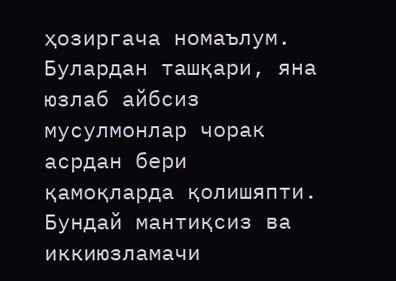ҳозиргача номаълум. Булардан ташқари, яна юзлаб айбсиз мусулмонлар чорак асрдан бери қамоқларда қолишяпти. Бундай мантиқсиз ва иккиюзламачи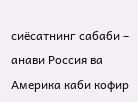сиёсатнинг сабаби – анави Россия ва Америка каби кофир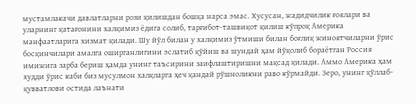мустамлакачи давлатларни рози қилишдан бошқа нарса эмас. Хусусан, жадидчилик ғоялари ва уларнинг қатағонини халқимиз ёдига солиб, тарғибот-ташвиқот қилиш кўпроқ Америка манфаатларига хизмат қилади. Шу йўл билан у халқимиз ўтмиши билан боғлиқ жиноятчиларни ўрис босқинчилари амалга оширганлигини эслатиб қўйиш ва шундай ҳам йўқолиб бораётган Россия имижига зарба бериш ҳамда унинг таъсирини заифлаштиришни мақсад қилади. Аммо Америка ҳам худди ўрис каби биз мусулмон халқларга ҳеч қандай рўшноликни раво кўрмайди. Зеро, унинг қўллаб-қувватлови остида лаънати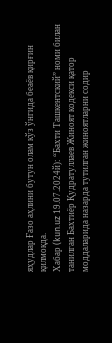яҳудлар Ғазо аҳлини бутун олам кўз ўнгида беаёв қирғин қилмоқда.
Хабар (kun.uz 19.07.2024й): “Бахти Ташкентский” номи билан танилган Бахтиёр Қудратуллаев Жиноят кодекси қатор моддаларида назарда тутилган жиноятларни содир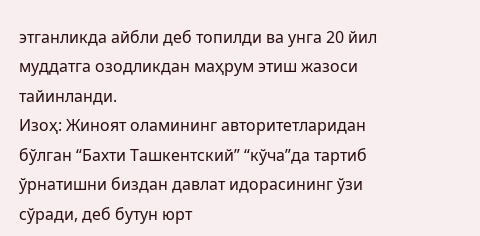этганликда айбли деб топилди ва унга 20 йил муддатга озодликдан маҳрум этиш жазоси тайинланди.
Изоҳ: Жиноят оламининг авторитетларидан бўлган “Бахти Ташкентский” “кўча”да тартиб ўрнатишни биздан давлат идорасининг ўзи сўради, деб бутун юрт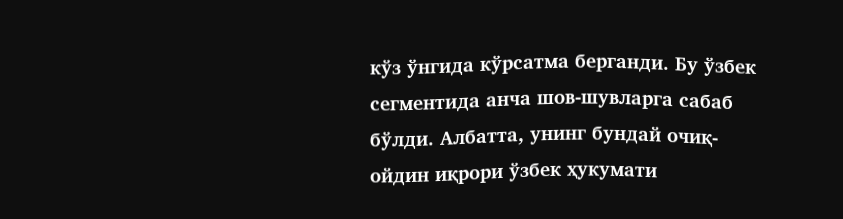кўз ўнгида кўрсатма берганди. Бу ўзбек сегментида анча шов-шувларга сабаб бўлди. Албатта, унинг бундай очиқ-ойдин иқрори ўзбек ҳукумати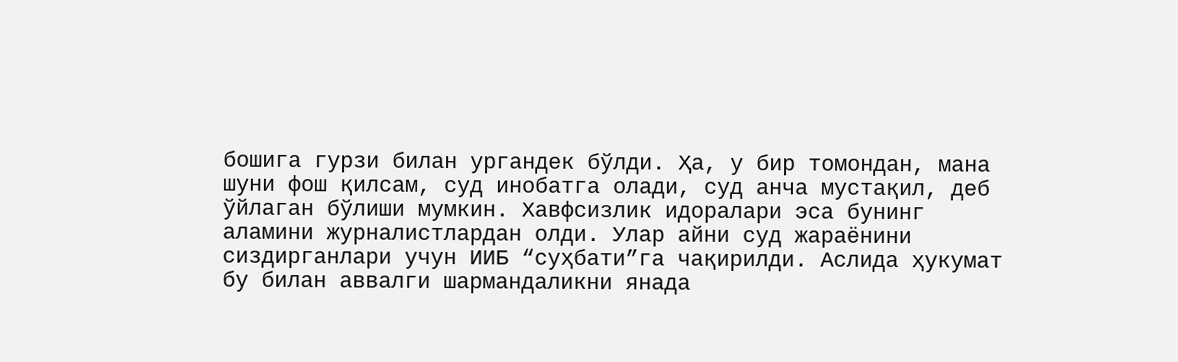бошига гурзи билан ургандек бўлди. Ҳа, у бир томондан, мана шуни фош қилсам, суд инобатга олади, суд анча мустақил, деб ўйлаган бўлиши мумкин. Хавфсизлик идоралари эса бунинг аламини журналистлардан олди. Улар айни суд жараёнини сиздирганлари учун ИИБ “суҳбати”га чақирилди. Аслида ҳукумат бу билан аввалги шармандаликни янада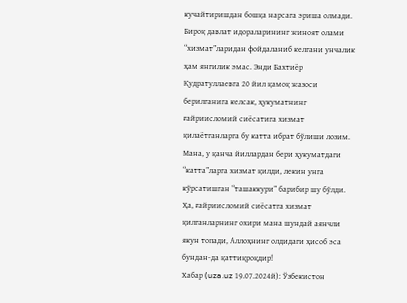кучайтиришдан бошқа нарсага эриша олмади. Бироқ давлат идораларининг жиноят олами “хизмат”ларидан фойдаланиб келгани унчалик ҳам янгилик эмас. Энди Бахтиёр Қудратуллаевга 20 йил қамоқ жазоси берилганига келсак, ҳукуматнинг ғайриисломий сиёсатига хизмат қилаётганларга бу катта ибрат бўлиши лозим. Мана, у қанча йиллардан бери ҳукуматдаги “катта”ларга хизмат қилди, лекин унга кўрсатишган “ташаккури” барибир шу бўлди. Ҳа, ғайриисломий сиёсатга хизмат қилганларнинг охири мана шундай аянчли якун топади, Аллоҳнинг олдидаги ҳисоб эса бундан-да қаттиқроқдир!
Хабар (uza.uz 19.07.2024й): Ўзбекистон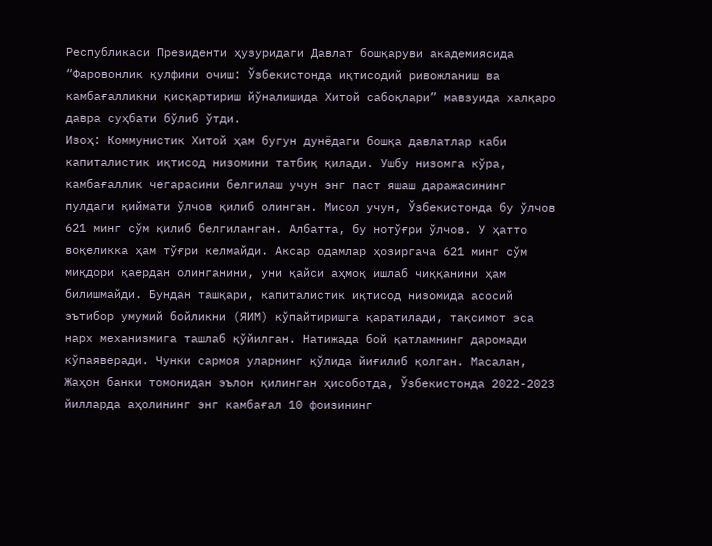Республикаси Президенти ҳузуридаги Давлат бошқаруви академиясида “Фаровонлик қулфини очиш: Ўзбекистонда иқтисодий ривожланиш ва камбағалликни қисқартириш йўналишида Хитой сабоқлари” мавзуида халқаро давра суҳбати бўлиб ўтди.
Изоҳ: Коммунистик Хитой ҳам бугун дунёдаги бошқа давлатлар каби капиталистик иқтисод низомини татбиқ қилади. Ушбу низомга кўра, камбағаллик чегарасини белгилаш учун энг паст яшаш даражасининг пулдаги қиймати ўлчов қилиб олинган. Мисол учун, Ўзбекистонда бу ўлчов 621 минг сўм қилиб белгиланган. Албатта, бу нотўғри ўлчов. У ҳатто воқеликка ҳам тўғри келмайди. Аксар одамлар ҳозиргача 621 минг сўм миқдори қаердан олинганини, уни қайси аҳмоқ ишлаб чиққанини ҳам билишмайди. Бундан ташқари, капиталистик иқтисод низомида асосий эътибор умумий бойликни (ЯИМ) кўпайтиришга қаратилади, тақсимот эса нарх механизмига ташлаб қўйилган. Натижада бой қатламнинг даромади кўпаяверади. Чунки сармоя уларнинг қўлида йиғилиб қолган. Масалан, Жаҳон банки томонидан эълон қилинган ҳисоботда, Ўзбекистонда 2022-2023 йилларда аҳолининг энг камбағал 10 фоизининг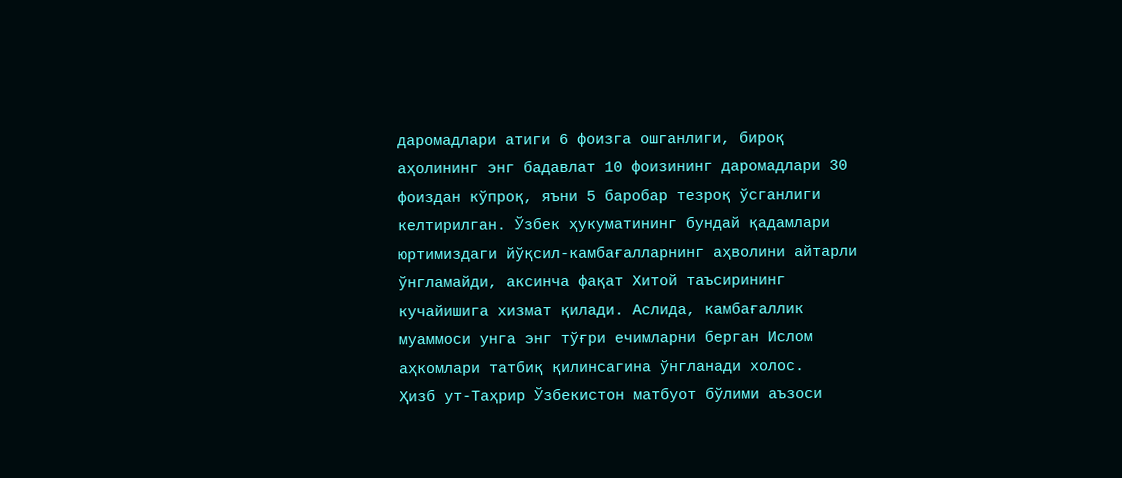даромадлари атиги 6 фоизга ошганлиги, бироқ аҳолининг энг бадавлат 10 фоизининг даромадлари 30 фоиздан кўпроқ, яъни 5 баробар тезроқ ўсганлиги келтирилган. Ўзбек ҳукуматининг бундай қадамлари юртимиздаги йўқсил-камбағалларнинг аҳволини айтарли ўнгламайди, аксинча фақат Хитой таъсирининг кучайишига хизмат қилади. Аслида, камбағаллик муаммоси унга энг тўғри ечимларни берган Ислом аҳкомлари татбиқ қилинсагина ўнгланади холос.
Ҳизб ут-Таҳрир Ўзбекистон матбуот бўлими аъзоси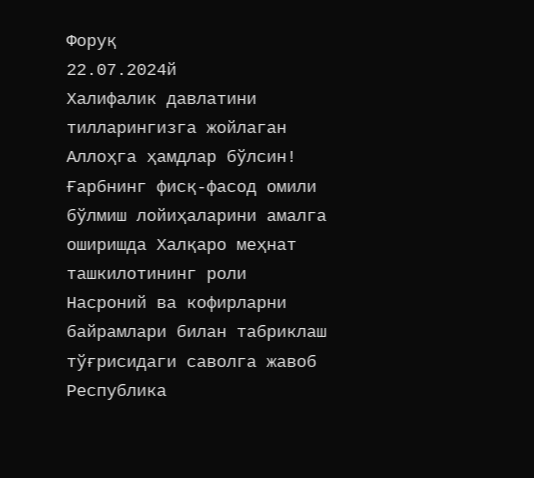Форуқ
22.07.2024й
Халифалик давлатини тилларингизга жойлаган Аллоҳга ҳамдлар бўлсин!
Ғарбнинг фисқ-фасод омили бўлмиш лойиҳаларини амалга оширишда Халқаро меҳнат ташкилотининг роли
Насроний ва кофирларни байрамлари билан табриклаш тўғрисидаги саволга жавоб
Республика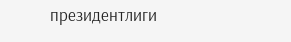президентлиги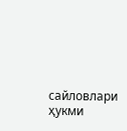сайловлари ҳукми